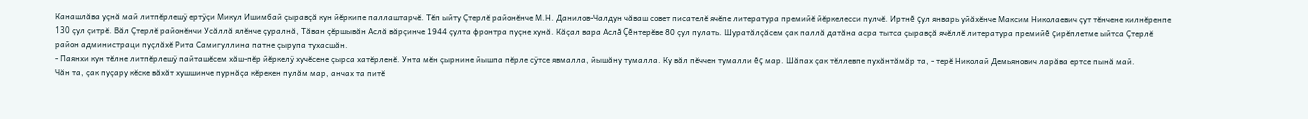Канашлăва уçнă май литпĕрлешÿ ертÿçи Микул Ишимбай çыравçă кун йĕркипе паллаштарчĕ. Тĕп ыйту Çтерлĕ районĕнче М.Н. Данилов-Чалдун чăваш совет писателĕ ячĕпе литература премийĕ йĕркелесси пулчĕ. Иртнĕ çул январь уйăхĕнче Максим Николаевич çут тĕнчене килнĕренпе 130 çул çитрĕ. Вăл Çтерлĕ районĕнчи Усăллă ялĕнче çуралнă, Тăван çĕршывăн Аслă вăрçинче 1944 çулта фронтра пуçне хунă. Кăçал вара Аслă Çĕнтерĕве 80 çул пулать. Шуратăлçăсем çак паллă датăна асра тытса çыравçă ячĕллĕ литература премийĕ çирĕплетме ыйтса Çтерлĕ район администраци пуçлăхĕ Рита Самигуллина патне çырупа тухасшăн.
- Паянхи кун тĕлне литпĕрлешÿ пайташĕсем хăш-пĕр йĕркелÿ хучĕсене çырса хатĕрленĕ. Унта мĕн çырнине йышпа пĕрле сÿтсе явмалла, йышăну тумалла. Ку вăл пĕччен тумалли ĕç мар. Шăпах çак тĕллевпе пухăнтăмăр та, - терĕ Николай Демьянович ларăва ертсе пынă май.
Чăн та, çак пуçару кĕске вăхăт хушшинче пурнăçа кĕрекен пулăм мар, анчах та питĕ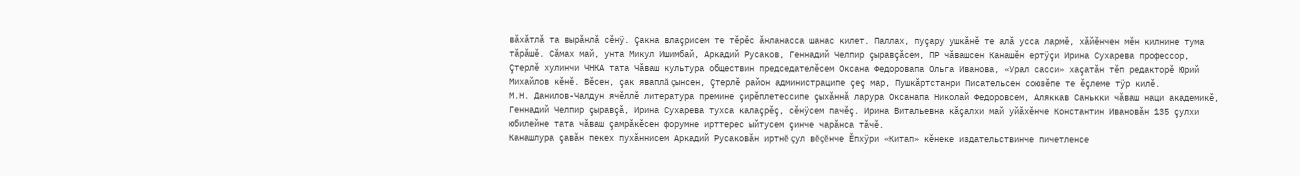вăхăтлă та вырăнлă сĕнÿ. Çакна влаçрисем те тĕрĕс ăнланасса шанас килет. Паллах, пуçару ушкăнĕ те алă усса лармĕ, хăйĕнчен мĕн килнине тума тăрăшĕ. Сăмах май, унта Микул Ишимбай, Аркадий Русаков, Геннадий Челпир çыравçăсем, ПР чăвашсен Канашĕн ертÿçи Ирина Сухарева профессор, Çтерлĕ хулинчи ЧНКА тата Чăваш культура обществин председателĕсем Оксана Федоровапа Ольга Иванова, «Урал сасси» хаçатăн тĕп редакторĕ Юрий Михайлов кĕнĕ. Вĕсен, çак яваплă çынсен, Çтерлĕ район администраципе çеç мар, Пушкăртстанри Писательсен союзĕпе те ĕçлеме тÿр килĕ.
М.Н. Данилов-Чалдун ячĕллĕ литература премине çирĕплетессипе çыхăннă ларура Оксанапа Николай Федоровсем, Аляккав Санькки чăваш наци академикĕ, Геннадий Челпир çыравçă, Ирина Сухарева тухса калаçрĕç, сĕнÿсем пачĕç. Ирина Витальевна кăçалхи май уйăхĕнче Константин Ивановăн 135 çулхи юбилейне тата чăваш çамрăкĕсен форумне ирттерес ыйтусем çинче чарăнса тăчĕ.
Канашлура çавăн пекех пухăннисем Аркадий Русаковăн иртнĕ çул вĕçĕнче Ĕпхÿри «Китап» кĕнеке издательствинче пичетленсе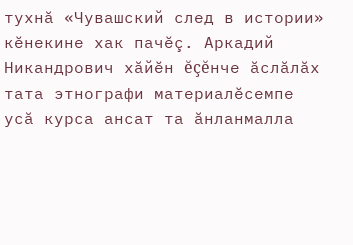тухнă «Чувашский след в истории» кĕнекине хак пачĕç. Аркадий Никандрович хăйĕн ĕçĕнче ăслăлăх тата этнографи материалĕсемпе усă курса ансат та ăнланмалла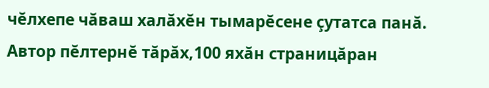чĕлхепе чăваш халăхĕн тымарĕсене çутатса панă. Автор пĕлтернĕ тăрăх,100 яхăн страницăран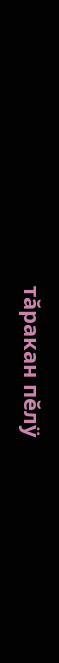тăракан пĕлÿ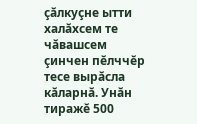çăлкуçне ытти халăхсем те чăвашсем çинчен пĕлччĕр тесе вырăсла кăларнă. Унăн тиражĕ 500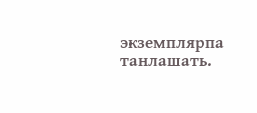экземплярпа танлашать.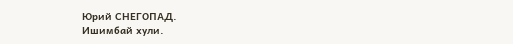Юрий СНЕГОПАД.
Ишимбай хули.